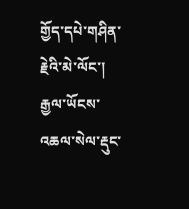གྱོད་དཔེ་གཤིན་རྗེའི་མེ་ལོང་།
རྒྱལ་ཡོངས་འཆལ་སེལ་རྡུང་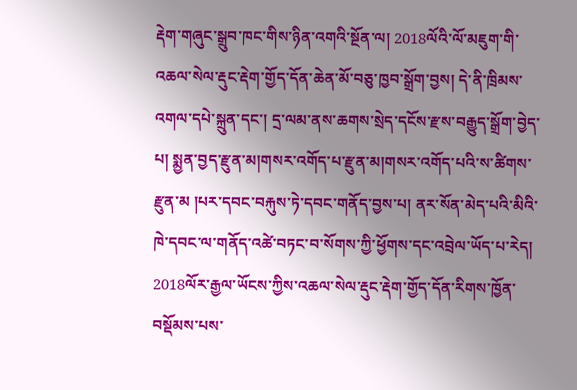རྡེག་གཞུང་སྒྲུབ་ཁང་གིས་ཉིན་འགའི་སྔོན་ལ། 2018ལོའི་ལོ་མཇུག་གི་འཆལ་སེལ་རྡུང་རྡེག་གྱོད་དོན་ཆེན་མོ་བཅུ་ཁྱབ་སྒྲོག་བྱས། དེ་ནི་ཁྲིམས་འགལ་དཔེ་སྐྲུན་དང་། དྲ་ལམ་ནས་ཆགས་སྲེད་དངོས་རྫས་བརྒྱུད་སྒྲོག་བྱེད་པ། སྨྱན་བྱད་རྫུན་མ།གསར་འགོད་པ་རྫུན་མ།གསར་འགོད་པའི་ས་ཚིགས་རྫུན་མ །པར་དབང་བརྐུས་ཏེ་དབང་གནོད་བྱས་པ། ནར་སོན་མེད་པའི་མིའི་ཁེ་དབང་ལ་གནོད་འཚེ་བཏང་བ་སོགས་ཀྱི་ཕྱོགས་དང་འབྲེལ་ཡོད་པ་རེད། 2018ལོར་རྒྱལ་ཡོངས་ཀྱིས་འཆལ་སེལ་རྡུང་རྡེག་གྱོད་དོན་རིགས་ཁྱོན་བསྡོམས་པས་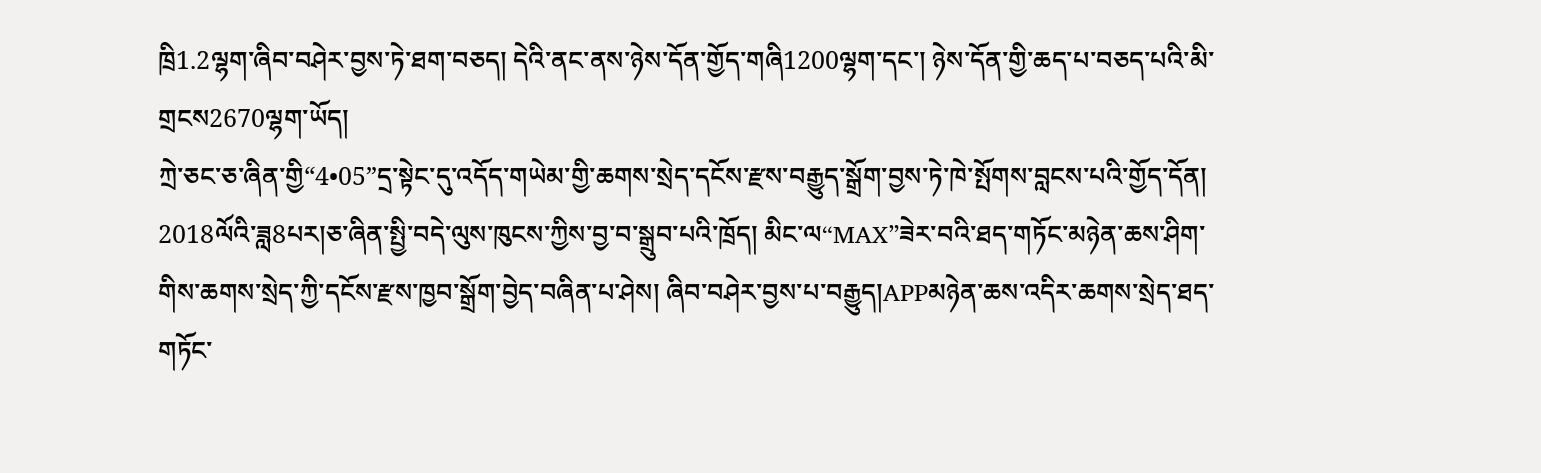ཁྲི1.2ལྷག་ཞིབ་བཤེར་བྱས་ཏེ་ཐག་བཅད། དེའི་ནང་ནས་ཉེས་དོན་གྱོད་གཞི1200ལྷག་དང་། ཉེས་དོན་གྱི་ཆད་པ་བཅད་པའི་མི་གྲངས2670ལྷག་ཡོད།
ཀྲེ་ཅང་ཅ་ཞིན་གྱི“4•05”དྲ་སྟེང་དུ་འདོད་གཡེམ་གྱི་ཆགས་སྲེད་དངོས་རྫས་བརྒྱུད་སྒྲོག་བྱས་ཏེ་ཁེ་སྤོགས་བླངས་པའི་གྱོད་དོན།
2018ལོའི་ཟླ8པར།ཅ་ཞིན་སྤྱི་བདེ་ལུས་ཁུངས་ཀྱིས་བྱ་བ་སྒྲུབ་པའི་ཁྲོད། མིང་ལ“MAX”ཟེར་བའི་ཐད་གཏོང་མཉེན་ཆས་ཤིག་གིས་ཆགས་སྲེད་ཀྱི་དངོས་རྫས་ཁྱབ་སྒྲོག་བྱེད་བཞིན་པ་ཤེས། ཞིབ་བཤེར་བྱས་པ་བརྒྱུད།APPམཉེན་ཆས་འདིར་ཆགས་སྲེད་ཐད་གཏོང་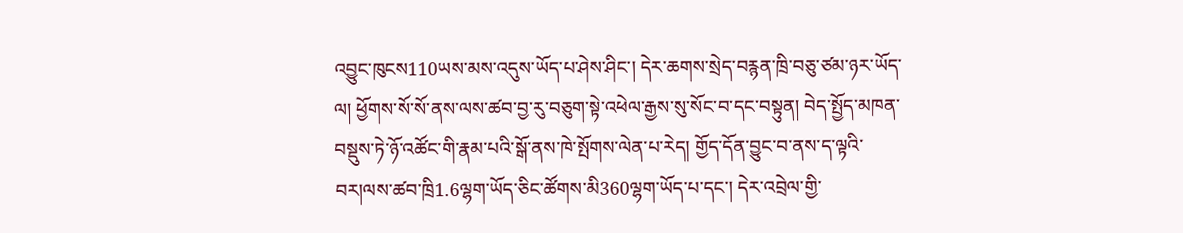འབྱུང་ཁུངས110ཡས་མས་འདུས་ཡོད་པ་ཤེས་ཤིང་། དེར་ཆགས་སྲེད་བརྙན་ཁྲི་བཅུ་ཙམ་ཉར་ཡོད་ལ། ཕྱོགས་སོ་སོ་ནས་ལས་ཚབ་བྱ་རུ་བཅུག་སྟེ་འཕེལ་རྒྱས་སུ་སོང་བ་དང་བསྟུན། བེད་སྤྱོད་མཁན་བསྡུས་ཏེ་ཉོ་འཚོང་གི་རྣམ་པའི་སྒོ་ནས་ཁེ་སྤོགས་ལེན་པ་རེད། གྱོད་དོན་བྱུང་བ་ནས་ད་ལྟའི་བར།ལས་ཚབ་ཁྲི1.6ལྷག་ཡོད་ཅིང་ཚོགས་མི360ལྷག་ཡོད་པ་དང་། དེར་འབྲེལ་གྱི་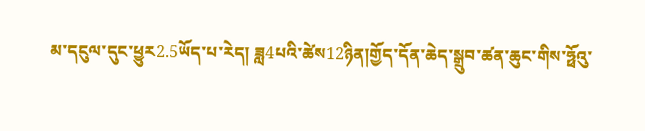མ་དངུལ་དུང་ཕྱུར2.5ཡོད་པ་རེད། ཟླ4པའི་ཚེས12ཉིན།གྱོད་དོན་ཆེད་སྒྲུབ་ཚན་ཆུང་གིས་ཧྥོའུ་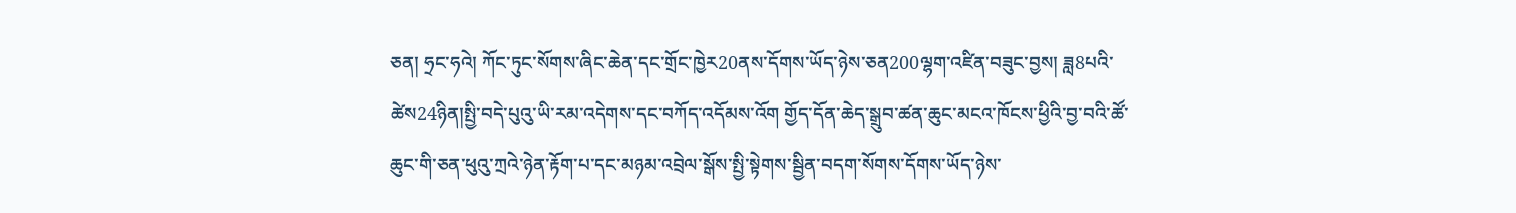ཅན། ཧྲང་ཧའེ། ཀོང་ཏུང་སོགས་ཞིང་ཆེན་དང་གྲོང་ཁྱེར20ནས་དོགས་ཡོད་ཉེས་ཅན200ལྷག་འཛིན་བཟུང་བྱས། ཟླ8པའི་ཚེས24ཉིན།སྤྱི་བདེ་པུའུ་ཡི་རམ་འདེགས་དང་བཀོད་འདོམས་འོག གྱོད་དོན་ཆེད་སྒྲུབ་ཚན་ཆུང་མངའ་ཁོངས་ཕྱིའི་བྱ་བའི་ཚོ་ཆུང་གི་ཅན་ཕུའུ་ཀྲའེ་ཉེན་རྟོག་པ་དང་མཉམ་འབྲེལ་སྒོས་སྤྱི་སྟེགས་སྦྱིན་བདག་སོགས་དོགས་ཡོད་ཉེས་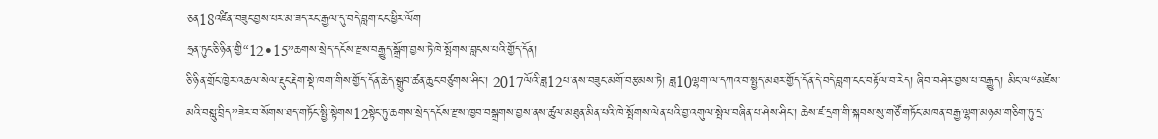ཅན18འཛིན་བཟུང་བྱས་པར་མ་ཟད་རང་རྒྱལ་དུ་བདེ་བླག་ངང་ཕྱིར་ལོག
ཧྲན་ཏུང་ཅི་ཉིན་གྱི“12•15”ཆགས་སྲེད་དངོས་རྫས་བརྒྱུད་སྒྲོག་བྱས་ཏེ་ཁེ་སྤོགས་བླངས་པའི་གྱོད་དོན།
ཅི་ཉིན་གྲོང་ཁྱེར་འཆལ་སེལ་རྡུང་རྡེག་སྡེ་ཁག་གིས་གྱོད་དོན་ཆེད་སྒྲུབ་ཚན་ཆུང་བཙུགས་ཤིང་། 2017ལོའི་ཟླ12པ་ནས་བཟུང་མགོ་བརྩམས་ཏེ། ཟླ10ལྷག་ལ་དཀའ་བ་སྤྱད་མཐར་གྱོད་དོན་དེ་བདེ་བླག་ངང་བརྟོལ་བ་རེད། ཞིབ་བཤེར་བྱས་པ་བརྒྱུད། མིང་ལ“མཛེས་མའི་བསླུ་བྲིད”ཟེར་བ་སོགས་ཐད་གཏོང་སྤྱི་སྟེགས12སྟེང་ཏུ་ཆགས་སྲེད་དངོས་རྫས་ཁྱབ་བསྒྲགས་བྱས་ནས་ཚུལ་མཐུན་མིན་པའི་ཁེ་སྤོགས་ལེན་པའི་བྱ་འགུལ་སྤེལ་བཞིན་པ་ཤེས་ཤིང་། ཆེས་ཛ་དྲག་གི་སྐབས་སུ་གཙོ་གཏོང་མཁན་བརྒྱ་ལྷག་མཉམ་གཅིག་ཏུ་དྲ་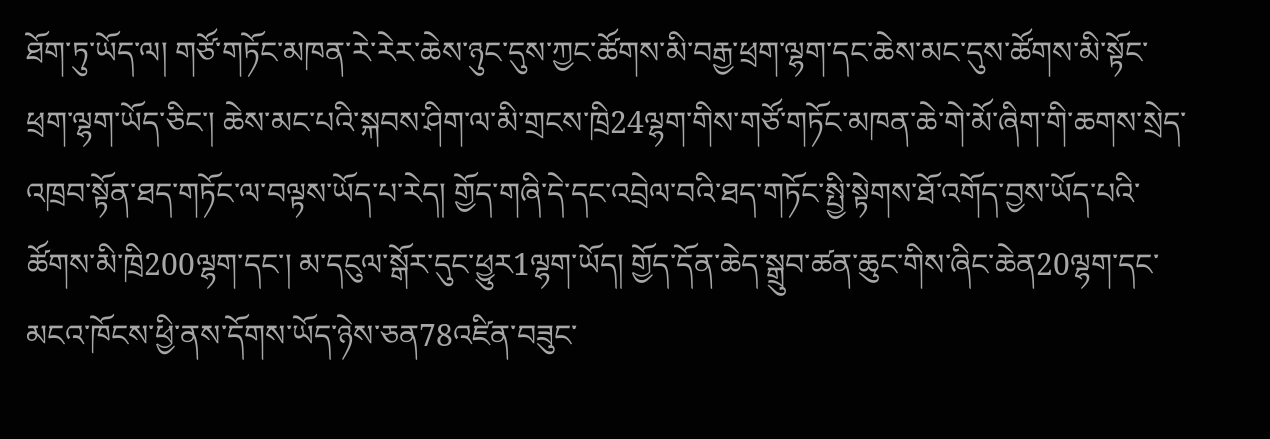ཐོག་ཏུ་ཡོད་ལ། གཙོ་གཏོང་མཁན་རེ་རེར་ཆེས་ཉུང་དུས་ཀྱང་ཚོགས་མི་བརྒྱ་ཕྲག་ལྷག་དང་ཆེས་མང་དུས་ཚོགས་མི་སྟོང་ཕྲག་ལྷག་ཡོད་ཅིང་། ཆེས་མང་པའི་སྐབས་ཤིག་ལ་མི་གྲངས་ཁྲི24ལྷག་གིས་གཙོ་གཏོང་མཁན་ཆེ་གེ་མོ་ཞིག་གི་ཆགས་སྲེད་འཁྲབ་སྟོན་ཐད་གཏོང་ལ་བལྟས་ཡོད་པ་རེད། གྱོད་གཞི་དེ་དང་འབྲེལ་བའི་ཐད་གཏོང་སྤྱི་སྟེགས་ཐོ་འགོད་བྱས་ཡོད་པའི་ཚོགས་མི་ཁྲི200ལྷག་དང་། མ་དངུལ་སྒོར་དུང་ཕྱུར1ལྷག་ཡོད། གྱོད་དོན་ཆེད་སྒྲུབ་ཚན་ཆུང་གིས་ཞིང་ཆེན20ལྷག་དང་མངའ་ཁོངས་ཕྱི་ནས་དོགས་ཡོད་ཉེས་ཅན78འཛིན་བཟུང་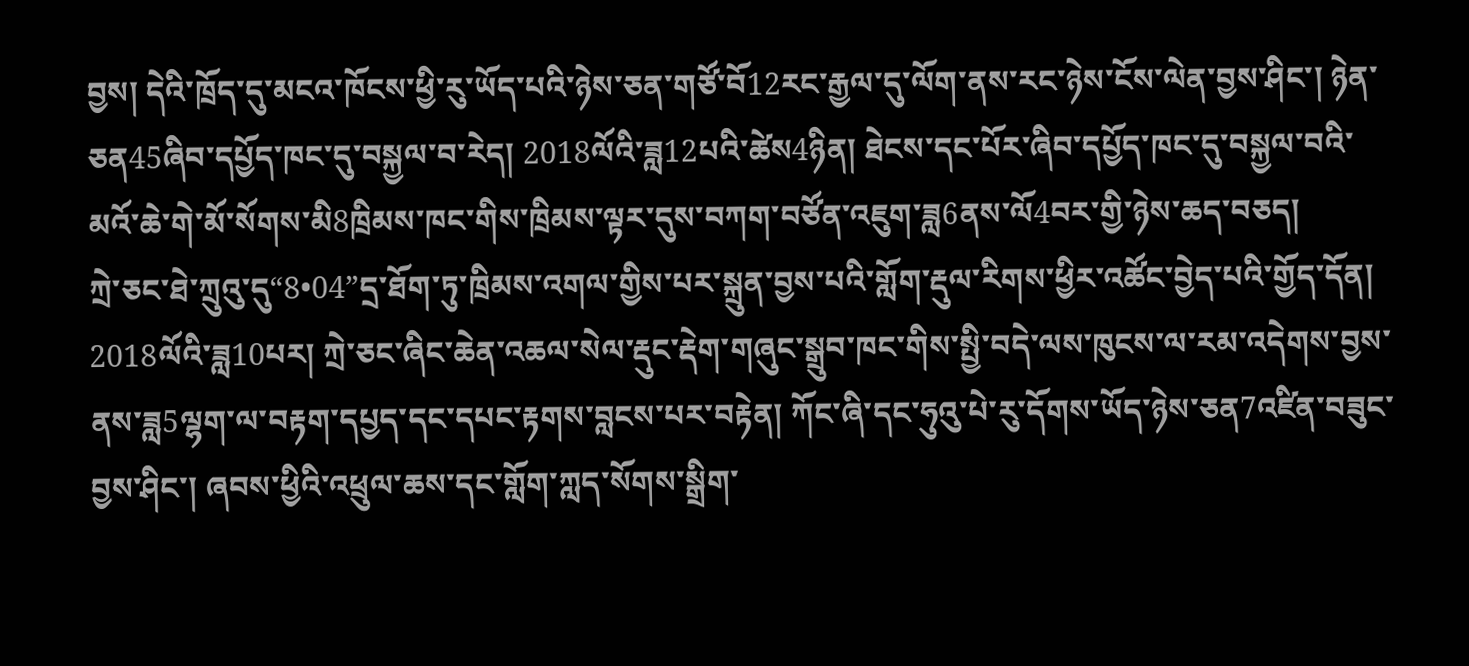བྱས། དེའི་ཁྲོད་དུ་མངའ་ཁོངས་ཕྱི་རུ་ཡོད་པའི་ཉེས་ཅན་གཙོ་བོ12རང་རྒྱལ་དུ་ལོག་ནས་རང་ཉེས་ངོས་ལེན་བྱས་ཤིང་། ཉེན་ཅན45ཞིབ་དཔྱོད་ཁང་དུ་བསྐྱལ་བ་རེད། 2018ལོའི་ཟླ12པའི་ཚེས4ཉིན། ཐེངས་དང་པོར་ཞིབ་དཔྱོད་ཁང་དུ་བསྐྱལ་བའི་མའོ་ཆེ་གེ་མོ་སོགས་མི8ཁྲིམས་ཁང་གིས་ཁྲིམས་ལྟར་དུས་བཀག་བཙོན་འཇུག་ཟླ6ནས་ལོ4བར་གྱི་ཉེས་ཆད་བཅད།
ཀྲེ་ཅང་ཐེ་ཀྲུའུ་དུ“8•04”དྲ་ཐོག་ཏུ་ཁྲིམས་འགལ་གྱིས་པར་སྐྲུན་བྱས་པའི་གློག་རྡུལ་རིགས་ཕྱིར་འཚོང་བྱེད་པའི་གྱོད་དོན།
2018ལོའི་ཟླ10པར། ཀྲེ་ཅང་ཞིང་ཆེན་འཆལ་སེལ་རྡུང་རྡེག་གཞུང་སྒྲུབ་ཁང་གིས་སྤྱི་བདེ་ལས་ཁུངས་ལ་རམ་འདེགས་བྱས་ནས་ཟླ5ལྷག་ལ་བརྟག་དཔྱད་དང་དཔང་རྟགས་བླངས་པར་བརྟེན། ཀོང་ཞི་དང་ཧུའུ་པེ་རུ་དོགས་ཡོད་ཉེས་ཅན7འཛིན་བཟུང་བྱས་ཤིང་། ཞབས་ཕྱིའི་འཕྲུལ་ཆས་དང་གློག་ཀླད་སོགས་སྒྲིག་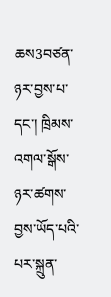ཆས3བཙན་ཉར་བྱས་པ་དང་། ཁྲིམས་འགལ་སྒོས་ཉར་ཚགས་བྱས་ཡོད་པའི་པར་སྐྲུན་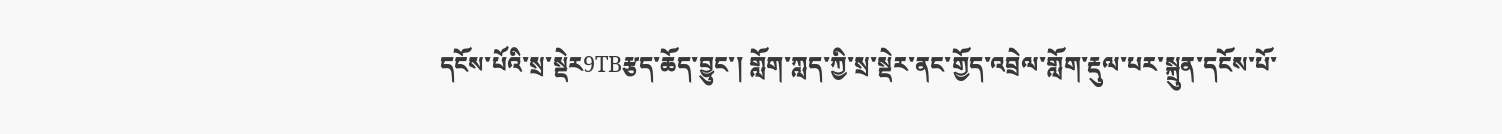དངོས་པོའི་སྲ་སྡེར9TBརྩད་ཆོད་བྱུང་། གློག་ཀླད་ཀྱི་སྲ་སྡེར་ནང་གྱོད་འབྲེལ་གློག་རྡུལ་པར་སྐྲུན་དངོས་པོ་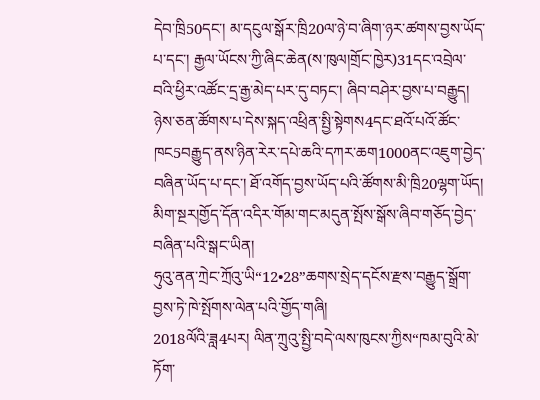དེབ་ཁྲི50དང་། མ་དངུལ་སྒོར་ཁྲི20ལ་ཉེ་བ་ཞིག་ཉར་ཚགས་བྱས་ཡོད་པ་དང་། རྒྱལ་ཡོངས་ཀྱི་ཞིང་ཆེན(ས་ཁུལ།གྲོང་ཁྱེར)31དང་འབྲེལ་བའི་ཕྱིར་འཚོང་དྲ་རྒྱ་མེད་པར་དུ་བཏང་། ཞིབ་བཤེར་བྱས་པ་བརྒྱུད། ཉེས་ཅན་ཚོགས་པ་དེས་སྐད་འཕྲིན་སྤྱི་སྟེགས4དང་ཐའོ་པའོ་ཚོང་ཁང5བརྒྱུད་ནས་ཉིན་རེར་དཔེ་ཆའི་དཀར་ཆག1000ནང་འཇུག་བྱེད་བཞིན་ཡོད་པ་དང་། ཐོ་འགོད་བྱས་ཡོད་པའི་ཚོགས་མི་ཁྲི20ལྷག་ཡོད། མིག་སྔར།གྱོད་དོན་འདིར་གོམ་གང་མདུན་སྤོས་སྒོས་ཞིབ་གཅོད་བྱེད་བཞིན་པའི་སྒང་ཡིན།
ཧུའུ་ནན་ཀྲེང་ཀྲོའུ་ཡི“12•28”ཆགས་སྲེད་དངོས་རྫས་བརྒྱུད་སྒྲོག་བྱས་ཏེ་ཁེ་སྤོགས་ལེན་པའི་གྱོད་གཞི།
2018ལོའི་ཟླ4པར། ལིན་ཀྲུའུ་སྤྱི་བདེ་ལས་ཁུངས་ཀྱིས“ཁམ་བུའི་མེ་ཏོག་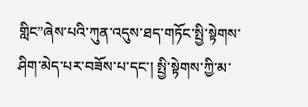གླིང”ཞེས་པའི་ཀུན་འདུས་ཐད་གཏོང་སྤྱི་སྟེགས་ཤིག་མེད་པར་བཟོས་པ་དང་། སྤྱི་སྟེགས་ཀྱི་མ་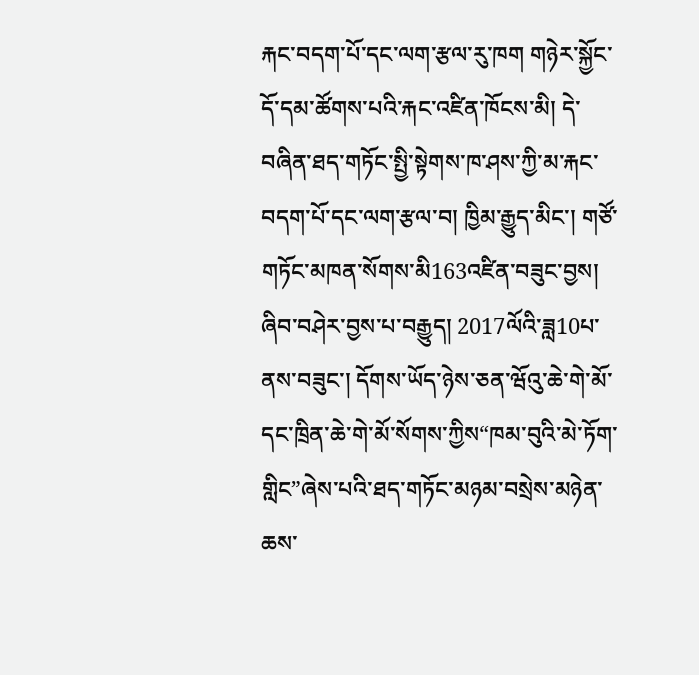རྐང་བདག་པོ་དང་ལག་རྩལ་རུ་ཁག གཉེར་སྐྱོང་དོ་དམ་ཚོགས་པའི་རྐང་འཛིན་ཁོངས་མི། དེ་བཞིན་ཐད་གཏོང་སྤྱི་སྟེགས་ཁ་ཤས་ཀྱི་མ་རྐང་བདག་པོ་དང་ལག་རྩལ་བ། ཁྱིམ་རྒྱུད་མིང་། གཙོ་གཏོང་མཁན་སོགས་མི163འཛིན་བཟུང་བྱས། ཞིབ་བཤེར་བྱས་པ་བརྒྱུད། 2017ལོའི་ཟླ10པ་ནས་བཟུང་། དོགས་ཡོད་ཉེས་ཅན་ཝོའུ་ཆེ་གེ་མོ་དང་ཁྲིན་ཆེ་གེ་མོ་སོགས་ཀྱིས“ཁམ་བུའི་མེ་ཏོག་གླིང”ཞེས་པའི་ཐད་གཏོང་མཉམ་བསྲེས་མཉེན་ཆས་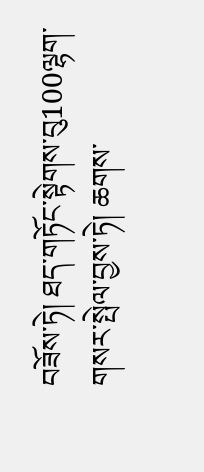བཟོས་ཏེ། ཐད་གཏོང་སྟེགས་བུ100ལྷག་གསར་སྤེལ་བྱས་ཏེ། ཆགས་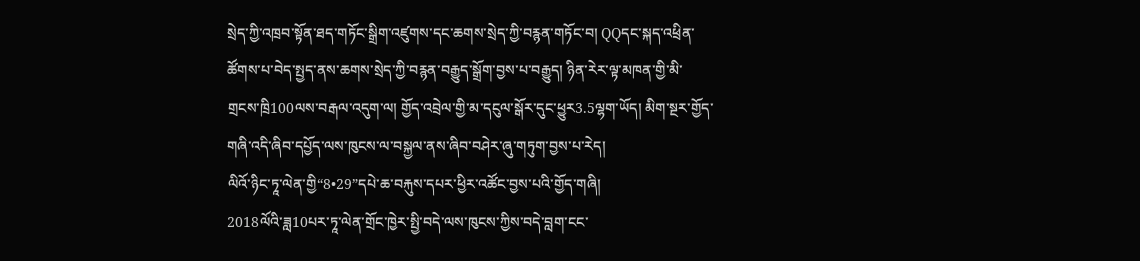སྲེད་ཀྱི་འཁྲབ་སྟོན་ཐད་གཏོང་སྒྲིག་འཛུགས་དང་ཆགས་སྲེད་ཀྱི་བརྙན་གཏོང་བ། QQདང་སྐད་འཕྲིན་ཚོགས་པ་བེད་སྤྱད་ནས་ཆགས་སྲེད་ཀྱི་བརྙན་བརྒྱུད་སྒྲོག་བྱས་པ་བརྒྱུད། ཉིན་རེར་ལྟ་མཁན་གྱི་མི་གྲངས་ཁྲི100ལས་བརྒལ་འདུག་ལ། གྱོད་འབྲེལ་གྱི་མ་དངུལ་སྒོར་དུང་ཕྱུར3.5ལྷག་ཡོད། མིག་སྔར་གྱོད་གཞི་འདི་ཞིབ་དཔྱོད་ལས་ཁུངས་ལ་བསྐྱལ་ནས་ཞིབ་བཤེར་ཞུ་གཏུག་བྱས་པ་རེད།
ལིའོ་ཉིང་ཏཱ་ལེན་གྱི“8•29”དཔེ་ཆ་བརྐུས་དཔར་ཕྱིར་འཚོང་བྱས་པའི་གྱོད་གཞི།
2018ལོའི་ཟླ10པར་ཏཱ་ལེན་གྲོང་ཁྱེར་སྤྱི་བདེ་ལས་ཁུངས་ཀྱིས་བདེ་བླག་ངང་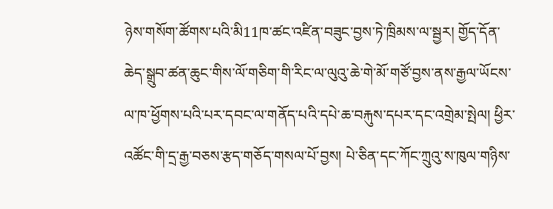ཉེས་གསོག་ཚོགས་པའི་མི11ཁ་ཚང་འཛིན་བཟུང་བྱས་ཏེ་ཁྲིམས་ལ་སྦྱར། གྱོད་དོན་ཆེད་སྒྲུབ་ཚན་ཆུང་གིས་ལོ་གཅིག་གི་རིང་ལ་ལུའུ་ཆེ་གེ་མོ་གཙོ་བྱས་ནས་རྒྱལ་ཡོངས་ལ་ཁ་ཕྱོགས་པའི་པར་དབང་ལ་གནོད་པའི་དཔེ་ཆ་བརྐུས་དཔར་དང་འགྲེམ་སྤེལ། ཕྱིར་འཚོང་གི་དྲ་རྒྱ་བཅས་རྩད་གཅོད་གསལ་པོ་བྱས། པེ་ཅིན་དང་ཀོང་ཀྲུའུ་ས་ཁུལ་གཉིས་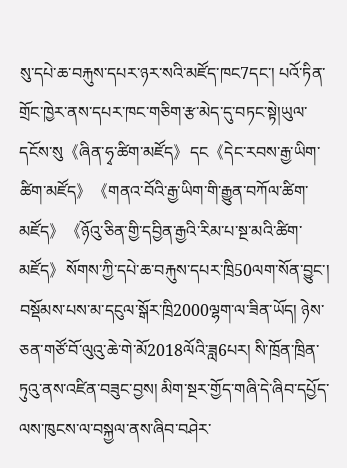སུ་དཔེ་ཆ་བརྐུས་དཔར་ཉར་སའི་མཛོད་ཁང7དང་། པའོ་ཏིན་གྲོང་ཁྱེར་ནས་དཔར་ཁང་གཅིག་རྩ་མེད་དུ་བཏང་སྟེ།ཡུལ་དངོས་སུ《ཞིན་ཧྭ་ཚིག་མཛོད》དང《དེང་རབས་རྒྱ་ཡིག་ཚིག་མཛོད》《གནའ་བོའི་རྒྱ་ཡིག་གི་རྒྱུན་བཀོལ་ཚིག་མཛོད》《ཉོའུ་ཅིན་གྱི་དབྱིན་རྒྱའི་རིམ་པ་སྔ་མའི་ཚིག་མཛོད》སོགས་ཀྱི་དཔེ་ཆ་བརྐུས་དཔར་ཁྲི50ལག་སོན་བྱུང་། བསྡོམས་པས་མ་དངུལ་སྒོར་ཁྲི2000ལྷག་ལ་ཟིན་ཡོད། ཉེས་ཅན་གཙོ་བོ་ལུའུ་ཆེ་གེ་མོ2018ལོའི་ཟླ6པར། སི་ཁྲོན་ཁྲིན་ཏུའུ་ནས་འཛིན་བཟུང་བྱས། མིག་སྔར་གྱོད་གཞི་དེ་ཞིབ་དཔྱོད་ལས་ཁུངས་ལ་བསྐྱལ་ནས་ཞིབ་བཤེར་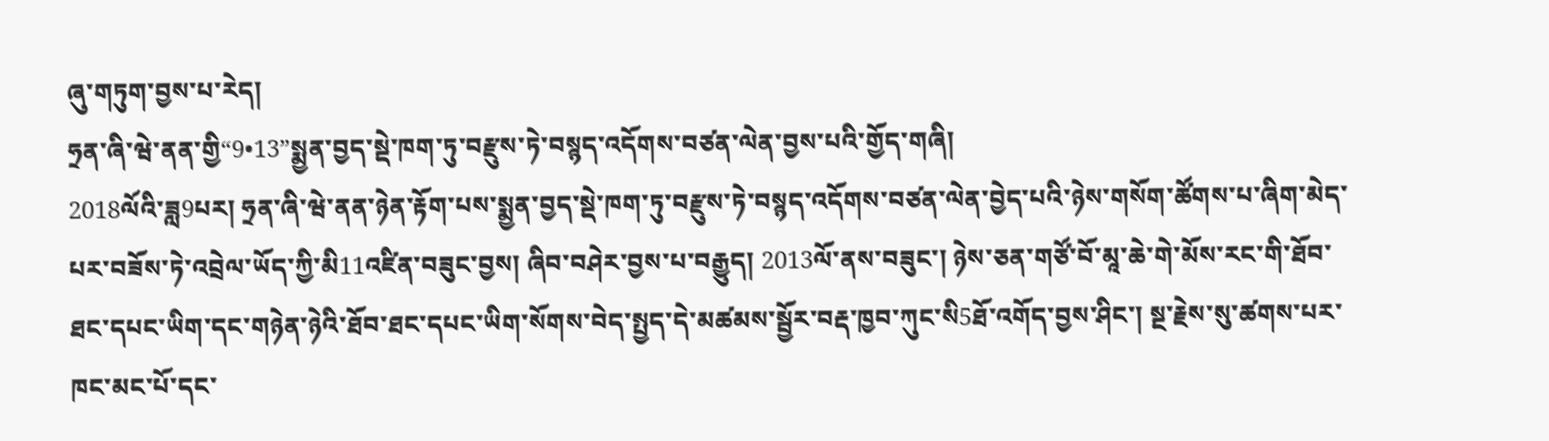ཞུ་གཏུག་བྱས་པ་རེད།
ཧྲན་ཞི་ཝེ་ནན་གྱི“9•13”སྨྱན་བྱད་སྡེ་ཁག་ཏུ་བརྫུས་ཏེ་བསྙད་འདོགས་བཙན་ལེན་བྱས་པའི་གྱོད་གཞི།
2018ལོའི་ཟླ9པར། ཧྲན་ཞི་ཝེ་ནན་ཉེན་རྟོག་པས་སྨྱན་བྱད་སྡེ་ཁག་ཏུ་བརྫུས་ཏེ་བསྙད་འདོགས་བཙན་ལེན་བྱེད་པའི་ཉེས་གསོག་ཚོགས་པ་ཞིག་མེད་པར་བཟོས་ཏེ་འབྲེལ་ཡོད་ཀྱི་མི11འཛིན་བཟུང་བྱས། ཞིབ་བཤེར་བྱས་པ་བརྒྱུད། 2013ལོ་ནས་བཟུང་། ཉེས་ཅན་གཙོ་བོ་མཱ་ཆེ་གེ་མོས་རང་གི་ཐོབ་ཐང་དཔང་ཡིག་དང་གཉེན་ཉེའི་ཐོབ་ཐང་དཔང་ཡིག་སོགས་བེད་སྤྱད་དེ་མཚམས་སྦྱོར་བརྡ་ཁྱབ་ཀུང་སི5ཐོ་འགོད་བྱས་ཤིང་། སྔ་རྗེས་སུ་ཚགས་པར་ཁང་མང་པོ་དང་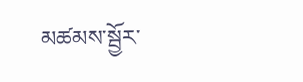མཚམས་སྦྱོར་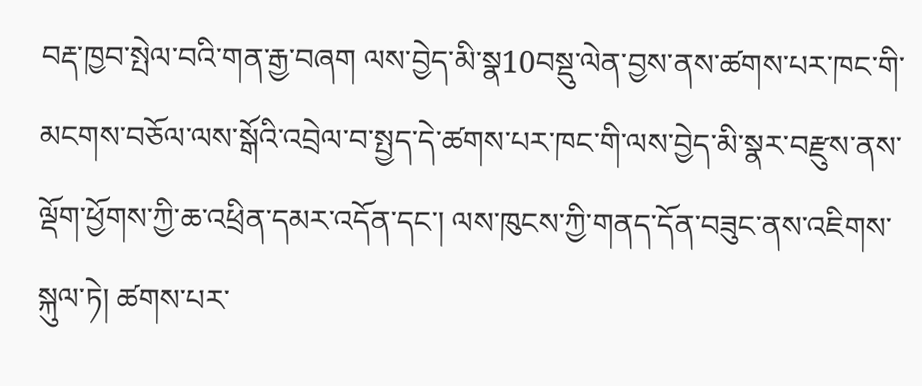བརྡ་ཁྱབ་སྤེལ་བའི་གན་རྒྱ་བཞག ལས་བྱེད་མི་སྣ10བསྡུ་ལེན་བྱས་ནས་ཚགས་པར་ཁང་གི་མངགས་བཅོལ་ལས་སྒོའི་འབྲེལ་བ་སྤྱད་དེ་ཚགས་པར་ཁང་གི་ལས་བྱེད་མི་སྣར་བརྫུས་ནས་ལྡོག་ཕྱོགས་ཀྱི་ཆ་འཕྲིན་དམར་འདོན་དང་། ལས་ཁུངས་ཀྱི་གནད་དོན་བཟུང་ནས་འཇིགས་སྐུལ་ཏེ། ཚགས་པར་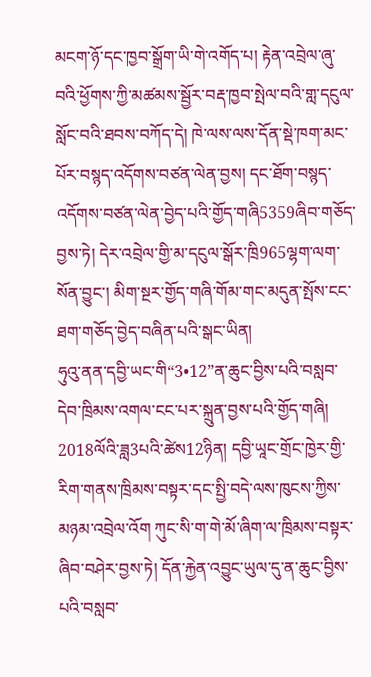མངག་ཉོ་དང་ཁྱབ་སྒྲོག་ཡི་གེ་འགོད་པ། རྟེན་འབྲེལ་ཞུ་བའི་ཕྱོགས་ཀྱི་མཚམས་སྦྱོར་བརྡ་ཁྱབ་སྤེལ་བའི་གླ་དངུལ་སློང་བའི་ཐབས་བཀོད་དེ། ཁེ་ལས་ལས་དོན་སྡེ་ཁག་མང་པོར་བསྙད་འདོགས་བཙན་ལེན་བྱས། དང་ཐོག་བསྙད་འདོགས་བཙན་ལེན་བྱེད་པའི་གྱོད་གཞི5359ཞིབ་གཅོད་བྱས་ཏེ། དེར་འབྲེལ་གྱི་མ་དངུལ་སྒོར་ཁྲི965ལྷག་ལག་སོན་བྱུང་། མིག་སྔར་གྱོད་གཞི་གོམ་གང་མདུན་སྤོས་ངང་ཐག་གཅོད་བྱེད་བཞིན་པའི་སྒང་ཡིན།
ཧུའུ་ནན་དབྱི་ཡང་གི“3•12”ན་ཆུང་བྱིས་པའི་བསླབ་དེབ་ཁྲིམས་འགལ་ངང་པར་སྐྲུན་བྱས་པའི་གྱོད་གཞི།
2018ལོའི་ཟླ3པའི་ཚེས12ཉིན། དབྱི་ཡཱང་གྲོང་ཁྱེར་གྱི་རིག་གནས་ཁྲིམས་བསྟར་དང་སྤྱི་བདེ་ལས་ཁུངས་ཀྱིས་མཉམ་འབྲེལ་འོག ཀུང་སི་ག་གེ་མོ་ཞིག་ལ་ཁྲིམས་བསྟར་ཞིབ་བཤེར་བྱས་ཏེ། དོན་རྐྱེན་འབྱུང་ཡུལ་དུ་ན་ཆུང་བྱིས་པའི་བསླབ་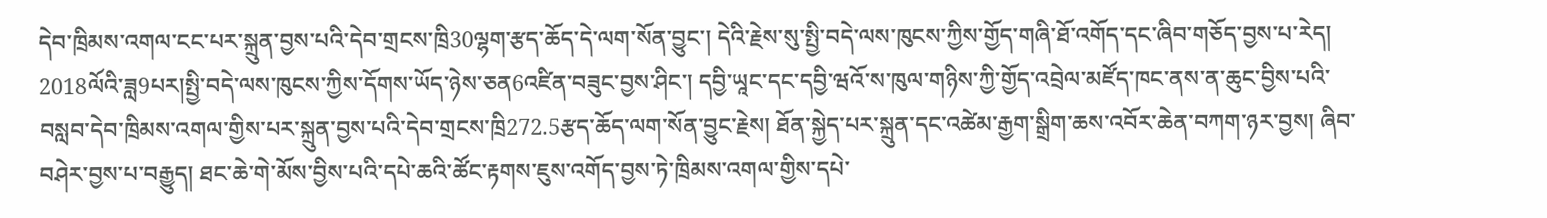དེབ་ཁྲིམས་འགལ་ངང་པར་སྐྲུན་བྱས་པའི་དེབ་གྲངས་ཁྲི30ལྷག་རྩད་ཆོད་དེ་ལག་སོན་བྱུང་། དེའི་རྗེས་སུ་སྤྱི་བདེ་ལས་ཁུངས་ཀྱིས་གྱོད་གཞི་ཐོ་འགོད་དང་ཞིབ་གཅོད་བྱས་པ་རེད། 2018ལོའི་ཟླ9པར།སྤྱི་བདེ་ལས་ཁུངས་ཀྱིས་དོགས་ཡོད་ཉེས་ཅན6འཛིན་བཟུང་བྱས་ཤིང་། དབྱི་ཡཱང་དང་དབྱི་ཝའོ་ས་ཁུལ་གཉིས་ཀྱི་གྱོད་འབྲེལ་མཛོད་ཁང་ནས་ན་ཆུང་བྱིས་པའི་བསླབ་དེབ་ཁྲིམས་འགལ་གྱིས་པར་སྐྲུན་བྱས་པའི་དེབ་གྲངས་ཁྲི272.5རྩད་ཆོད་ལག་སོན་བྱུང་རྗེས། ཐོན་སྐྱེད་པར་སྐྲུན་དང་འཚེམ་རྒྱག་སྒྲིག་ཆས་འབོར་ཆེན་བཀག་ཉར་བྱས། ཞིབ་བཤེར་བྱས་པ་བརྒྱུད། ཐང་ཆེ་གེ་མོས་བྱིས་པའི་དཔེ་ཆའི་ཚོང་རྟགས་ཇུས་འགོད་བྱས་ཏེ་ཁྲིམས་འགལ་གྱིས་དཔེ་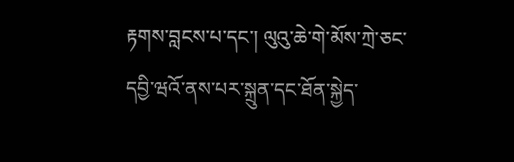རྟགས་བླངས་པ་དང་། ལུའུ་ཆེ་གེ་མོས་ཀྲེ་ཅང་དབྱི་ཝའོ་ནས་པར་སྐྲུན་དང་ཐོན་སྐྱེད་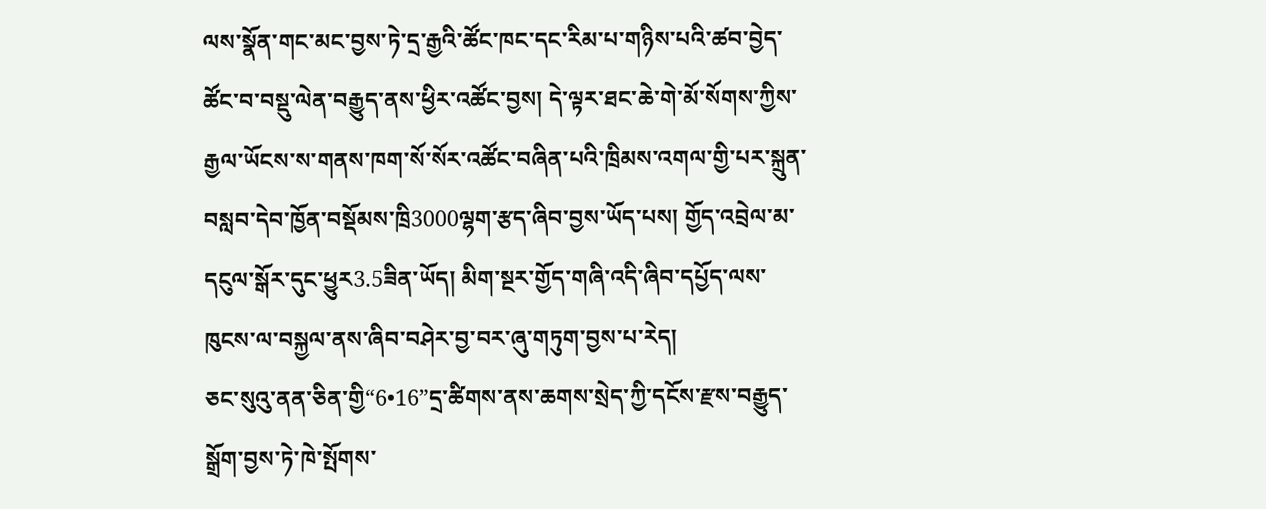ལས་སྣོན་གང་མང་བྱས་ཏེ་དྲ་རྒྱའི་ཚོང་ཁང་དང་རིམ་པ་གཉིས་པའི་ཚབ་བྱེད་ཚོང་བ་བསྡུ་ལེན་བརྒྱུད་ནས་ཕྱིར་འཚོང་བྱས། དེ་ལྟར་ཐང་ཆེ་གེ་མོ་སོགས་ཀྱིས་རྒྱལ་ཡོངས་ས་གནས་ཁག་སོ་སོར་འཚོང་བཞིན་པའི་ཁྲིམས་འགལ་གྱི་པར་སྐྲུན་བསླབ་དེབ་ཁྱོན་བསྡོམས་ཁྲི3000ལྷག་རྩད་ཞིབ་བྱས་ཡོད་པས། གྱོད་འབྲེལ་མ་དངུལ་སྒོར་དུང་ཕྱུར3.5ཟིན་ཡོད། མིག་སྔར་གྱོད་གཞི་འདི་ཞིབ་དཔྱོད་ལས་ཁུངས་ལ་བསྐྱལ་ནས་ཞིབ་བཤེར་བྱ་བར་ཞུ་གཏུག་བྱས་པ་རེད།
ཅང་སུའུ་ནན་ཅིན་གྱི“6•16”དྲ་ཚིགས་ནས་ཆགས་སྲེད་ཀྱི་དངོས་རྫས་བརྒྱུད་སྒྲོག་བྱས་ཏེ་ཁེ་སྤོགས་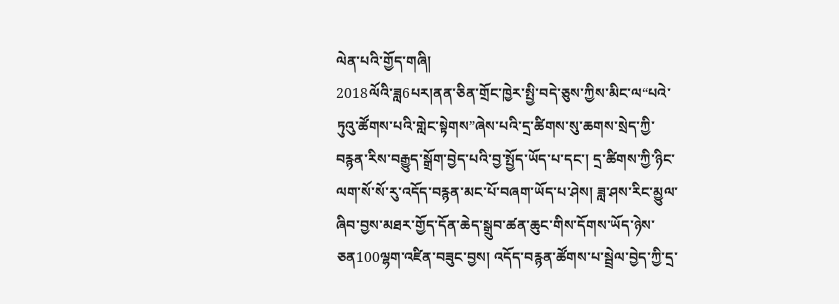ལེན་པའི་གྱོད་གཞི།
2018ལོའི་ཟླ6པར།ནན་ཅིན་གྲོང་ཁྱེར་སྤྱི་བདེ་ཅུས་ཀྱིས་མིང་ལ“པའེ་ཏུའུ་ཚོགས་པའི་གླེང་སྟེགས”ཞེས་པའི་དྲ་ཚིགས་སུ་ཆགས་སྲེད་ཀྱི་བརྙན་རིས་བརྒྱུད་སྒྲོག་བྱེད་པའི་བྱ་སྤྱོད་ཡོད་པ་དང་། དྲ་ཚིགས་ཀྱི་ཉིང་ལག་སོ་སོ་རུ་འདོད་བརྙན་མང་པོ་བཞག་ཡོད་པ་ཤེས། ཟླ་ཤས་རིང་མྱུལ་ཞིབ་བྱས་མཐར་གྱོད་དོན་ཆེད་སྒྲུབ་ཚན་ཆུང་གིས་དོགས་ཡོད་ཉེས་ཅན100ལྷག་འཛིན་བཟུང་བྱས། འདོད་བརྙན་ཚོགས་པ་སྦྲེལ་བྱེད་ཀྱི་དྲ་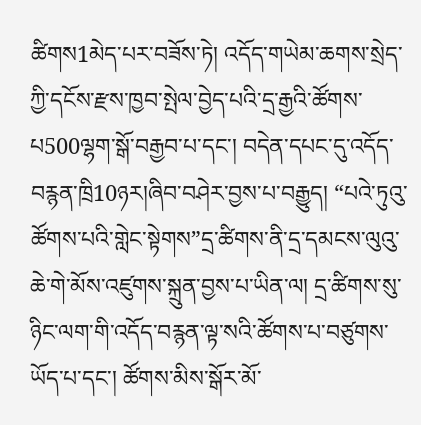ཚིགས1མེད་པར་བཟོས་ཏེ། འདོད་གཡེམ་ཆགས་སྲེད་ཀྱི་དངོས་རྫས་ཁྱབ་སྤེལ་བྱེད་པའི་དྲ་རྒྱའི་ཚོགས་པ500ལྷག་སྒོ་བརྒྱབ་པ་དང་། བདེན་དཔང་དུ་འདོད་བརྙན་ཁྲི10ཉར།ཞིབ་བཤེར་བྱས་པ་བརྒྱུད། “པའེ་ཏུའུ་ཚོགས་པའི་གླེང་སྟེགས”དྲ་ཚིགས་ནི་དྲ་དམངས་ལུའུ་ཆེ་གེ་མོས་འཛུགས་སྐྲུན་བྱས་པ་ཡིན་ལ། དྲ་ཚིགས་སུ་ཉིང་ལག་གི་འདོད་བརྙན་ལྟ་སའི་ཚོགས་པ་བཙུགས་ཡོད་པ་དང་། ཚོགས་མིས་སྒོར་མོ་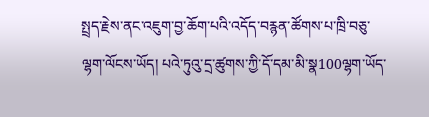སྤྲད་རྗེས་ནང་འཇུག་བྱ་ཆོག་པའི་འདོད་བརྙན་ཚོགས་པ་ཁྲི་བཅུ་ལྷག་ལོངས་ཡོད། པའེ་ཏུའུ་དྲ་ཚུགས་ཀྱི་དོ་དམ་མི་སྣ100ལྷག་ཡོད་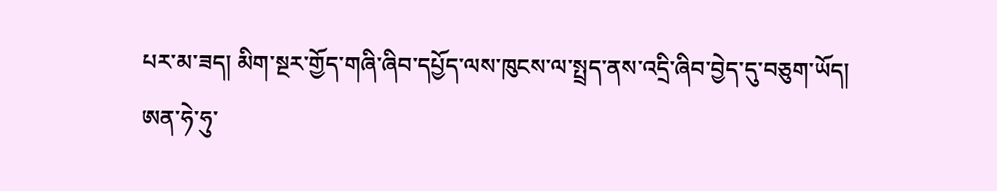པར་མ་ཟད། མིག་སྔར་གྱོད་གཞི་ཞིབ་དཔྱོད་ལས་ཁུངས་ལ་སྤྲད་ནས་འདྲི་ཞིབ་བྱེད་དུ་བཅུག་ཡོད།
ཨན་ཧེ་ཧུ་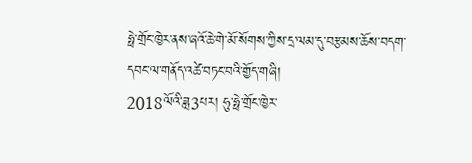ཧྥེ་གྲོང་ཁྱེར་ནས་ཞའོ་ཆེ་གེ་མོ་སོགས་ཀྱིས་དྲ་ལམ་དུ་བརྩམས་ཆོས་བདག་དབང་ལ་གནོད་འཚེ་བཏང་བའི་གྱོད་གཞི།
2018ལོའི་ཟླ3པར། ཧུ་ཧྥེ་གྲོང་ཁྱེར་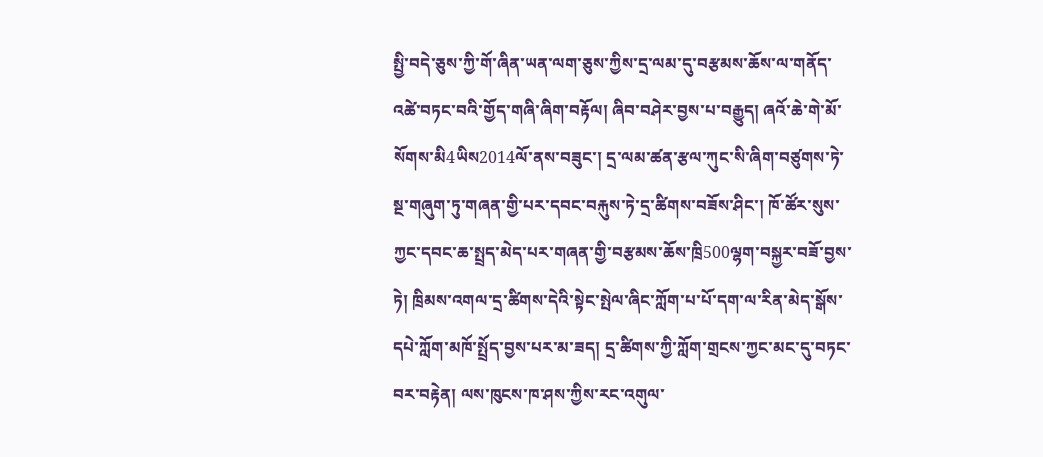སྤྱི་བདེ་ཅུས་ཀྱི་གོ་ཞིན་ཡན་ལག་ཅུས་ཀྱིས་དྲ་ལམ་དུ་བརྩམས་ཆོས་ལ་གནོད་འཚེ་བཏང་བའི་གྱོད་གཞི་ཞིག་བརྟོལ། ཞིབ་བཤེར་བྱས་པ་བརྒྱུད། ཞའོ་ཆེ་གེ་མོ་སོགས་མི4ཡིས2014ལོ་ནས་བཟུང་། དྲ་ལམ་ཚན་རྩལ་ཀུང་སི་ཞིག་བཙུགས་ཏེ་སྔ་གཞུག་ཏུ་གཞན་གྱི་པར་དབང་བརྐུས་ཏེ་དྲ་ཚིགས་བཟོས་ཤིང་། ཁོ་ཚོར་སུས་ཀྱང་དབང་ཆ་སྤྲད་མེད་པར་གཞན་གྱི་བརྩམས་ཆོས་ཁྲི500ལྷག་བསྐྱར་བཟོ་བྱས་ཏེ། ཁྲིམས་འགལ་དྲ་ཚིགས་དེའི་སྟེང་སྤེལ་ཞིང་ཀློག་པ་པོ་དག་ལ་རིན་མེད་སྒོས་དཔེ་ཀློག་མཁོ་སྤྲོད་བྱས་པར་མ་ཟད། དྲ་ཚིགས་ཀྱི་ཀློག་གྲངས་ཀྱང་མང་དུ་བཏང་བར་བརྟེན། ལས་ཁུངས་ཁ་ཤས་ཀྱིས་རང་འགུལ་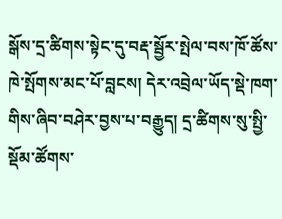སྒོས་དྲ་ཚིགས་སྟེང་དུ་བརྡ་སྦྱོར་སྤེལ་བས་ཁོ་ཚོས་ཁེ་སྤོགས་མང་པོ་བླངས། དེར་འབྲེལ་ཡོད་སྡེ་ཁག་གིས་ཞིབ་བཤེར་བྱས་པ་བརྒྱུད། དྲ་ཚིགས་སུ་སྤྱི་སྡོམ་ཚོགས་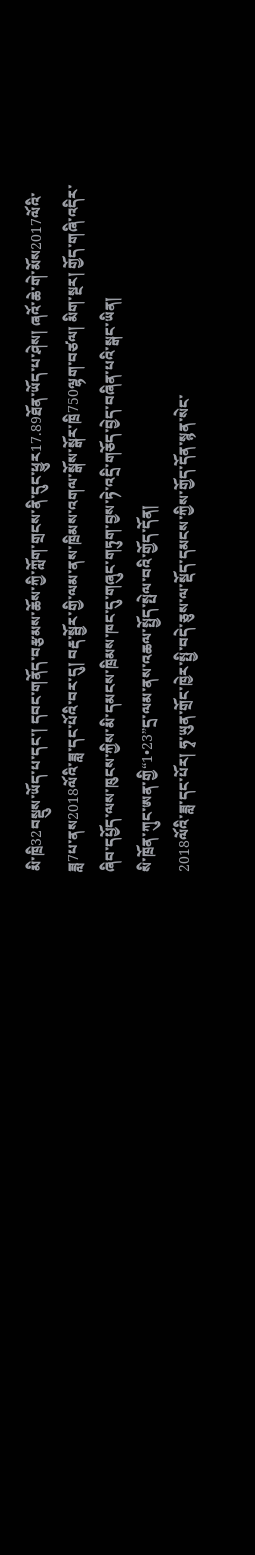མི་ཁྲི32བསྡུས་ཡོད་པ་དང་། དབང་གནོད་བརྩམས་ཆོས་ཀྱི་ཀློག་གྲངས་ནི་དུང་ཕྱུར17.89ཐོན་ཡོད་པ་ཤེས། ཞའོ་ཆེ་གེ་མོས2017ལོའི་ཟླ7པ་ནས2018ལོའི་ཟླ་དང་པོའི་བར་དུ། བརྡ་སྦྱོར་གྱི་ལམ་ནས་ཁྲིམས་འགལ་སྒོས་སྒོར་ཁྲི750ལྷག་བཙལ། མིག་སྔར། གྱོད་གཞི་འདིར་ཞིབ་དཔྱོད་ལས་ཁུངས་ཀྱིས་མི་དམངས་ཁྲིམས་ཁང་དུ་གཞུང་གཏུག་བྱས་ཏེ་འདྲི་གཅོད་བྱེད་བཞིན་པའི་སྒང་ཡིན།
སི་ཁྲོན་ཀུང་ཨན་གྱི“1•23”དྲ་ལམ་ནས་འཆལ་སྤྱོད་སྤེལ་བའི་གྱོད་དོན།
2018ལོའི་ཟླ་དང་པོར། ཧྭ་ཡུན་གྲོང་ཁྱེར་སྤྱི་བདེ་ཅུས་ལ་སྡོད་དམངས་ཀྱིས་གྱོད་དོན་སྙན་སེང་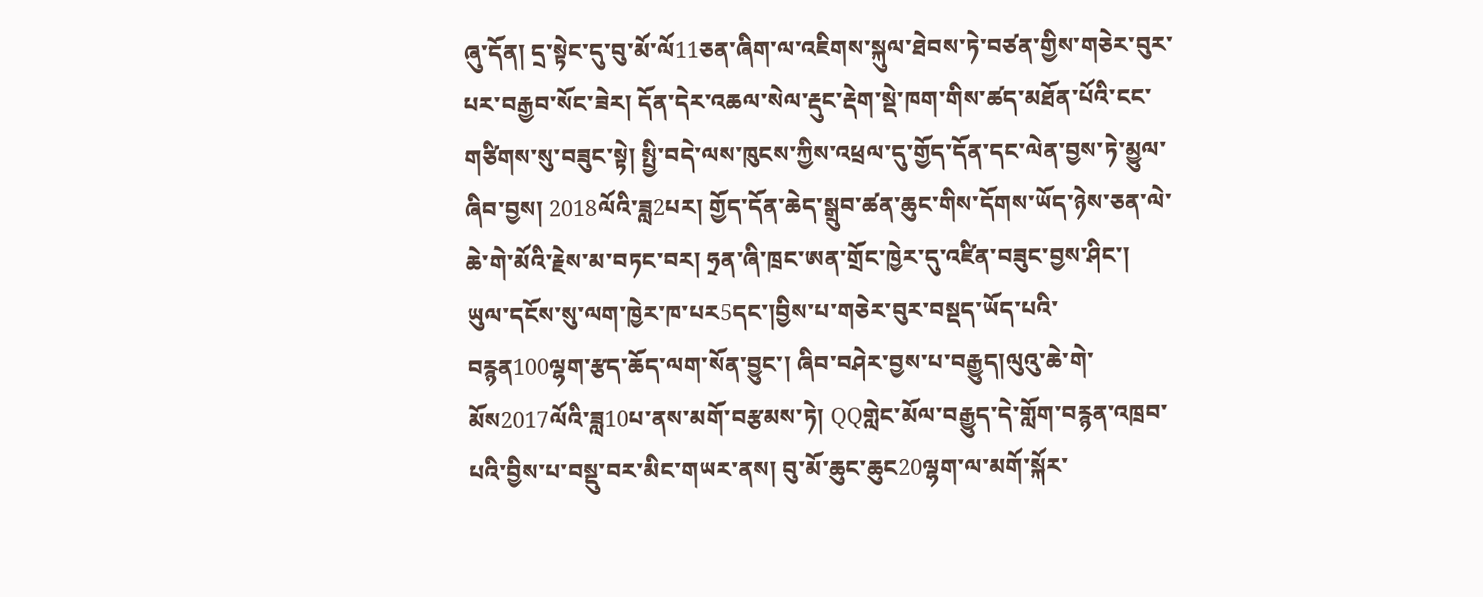ཞུ་དོན། དྲ་སྟེང་དུ་བུ་མོ་ལོ11ཅན་ཞིག་ལ་འཇིགས་སྐུལ་ཐེབས་ཏེ་བཙན་གྱིས་གཅེར་བུར་པར་བརྒྱབ་སོང་ཟེར། དོན་དེར་འཆལ་སེལ་རྡུང་རྡེག་སྡེ་ཁག་གིས་ཚད་མཐོན་པོའི་ངང་གཙིགས་སུ་བཟུང་སྟེ། སྤྱི་བདེ་ལས་ཁུངས་ཀྱིས་འཕྲལ་དུ་གྱོད་དོན་དང་ལེན་བྱས་ཏེ་མྱུལ་ཞིབ་བྱས། 2018ལོའི་ཟླ2པར། གྱོད་དོན་ཆེད་སྒྲུབ་ཚན་ཆུང་གིས་དོགས་ཡོད་ཉེས་ཅན་ལེ་ཆེ་གེ་མོའི་རྗེས་མ་བཏང་བར། ཧྲན་ཞི་ཁྲང་ཨན་གྲོང་ཁྱེར་དུ་འཛིན་བཟུང་བྱས་ཤིང་། ཡུལ་དངོས་སུ་ལག་ཁྱེར་ཁ་པར5དང་།བྱིས་པ་གཅེར་བུར་བསྡད་ཡོད་པའི་བརྙན100ལྷག་རྩད་ཆོད་ལག་སོན་བྱུང་། ཞིབ་བཤེར་བྱས་པ་བརྒྱུད།ལུའུ་ཆེ་གེ་མོས2017ལོའི་ཟླ10པ་ནས་མགོ་བརྩམས་ཏེ། QQགླེང་མོལ་བརྒྱུད་དེ་གློག་བརྙན་འཁྲབ་པའི་བྱིས་པ་བསྡུ་བར་མིང་གཡར་ནས། བུ་མོ་ཆུང་ཆུང20ལྷག་ལ་མགོ་སྐོར་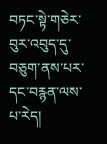བཏང་སྟེ་གཅེར་བུར་འབུད་དུ་བཅུག་ནས་པར་དང་བརྙན་ལས་པ་རེད།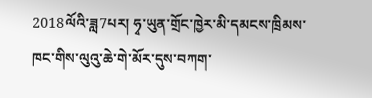2018ལོའི་ཟླ7པར། ཧྭ་ཡུན་གྲོང་ཁྱེར་མི་དམངས་ཁྲིམས་ཁང་གིས་ལུའུ་ཆེ་གེ་མོར་དུས་བཀག་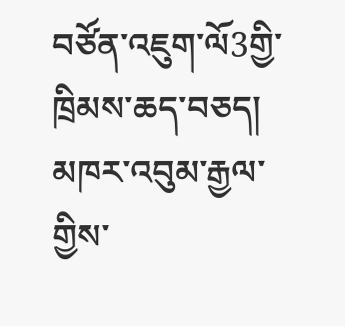བཙོན་འཇུག་ལོ3གྱི་ཁྲིམས་ཆད་བཅད།
མཁར་འབུམ་རྒྱལ་གྱིས་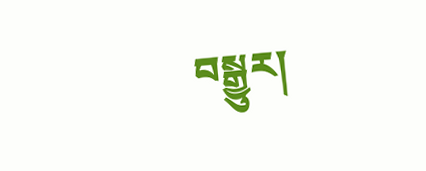བསྒྱུར།